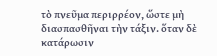τὸ πνεῦμα περιρρέον, ὥστε μὴ διασπασθῆναι τὴν τάξιν. ὅταν δὲ κατάρωσιν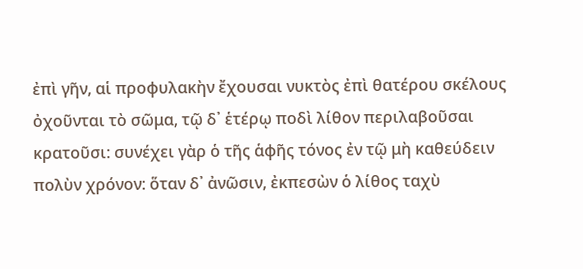ἐπὶ γῆν, αἱ προφυλακὴν ἔχουσαι νυκτὸς ἐπὶ θατέρου σκέλους ὀχοῦνται τὸ σῶμα, τῷ δ᾽ ἑτέρῳ ποδὶ λίθον περιλαβοῦσαι κρατοῦσι: συνέχει γὰρ ὁ τῆς ἁφῆς τόνος ἐν τῷ μὴ καθεύδειν πολὺν χρόνον: ὅταν δ᾽ ἀνῶσιν, ἐκπεσὼν ὁ λίθος ταχὺ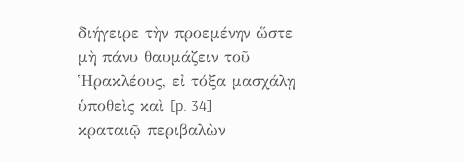διήγειρε τὴν προεμένην ὥστε μὴ πάνυ θαυμάζειν τοῦ Ἡρακλέους, εἰ τόξα μασχάλῃ ὑποθεὶς καὶ [p. 34]
κραταιῷ περιβαλὼν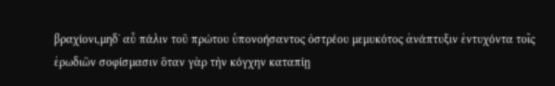βραχίονι,μηδ᾽ αὖ πάλιν τοῦ πρώτου ὑπονοήσαντος ὀστρέου μεμυκότος ἀνάπτυξιν ἐντυχόντα τοῖς ἐρωδιῶν σοφίσμασιν ὅταν γὰρ τὴν κόγχην καταπίῃ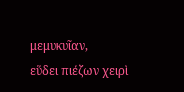μεμυκυῖαν,
εὕδει πιέζων χειρὶ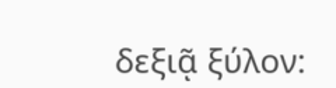δεξιᾷ ξύλον: